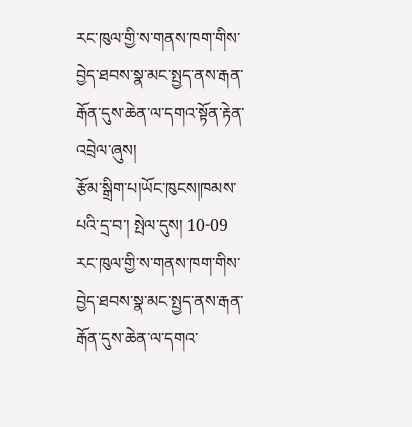རང་ཁུལ་གྱི་ས་གནས་ཁག་གིས་བྱེད་ཐབས་སྣ་མང་སྤྱད་ནས་རྒན་རྒོན་དུས་ཆེན་ལ་དགའ་སྟོན་རྟེན་འབྲེལ་ཞུས།
རྩོམ་སྒྲིག་པ།ཡོང་ཁུངས།ཁམས་པའི་དྲ་བ་། སྤེལ་དུས། 10-09
རང་ཁུལ་གྱི་ས་གནས་ཁག་གིས་བྱེད་ཐབས་སྣ་མང་སྤྱད་ནས་རྒན་རྒོན་དུས་ཆེན་ལ་དགའ་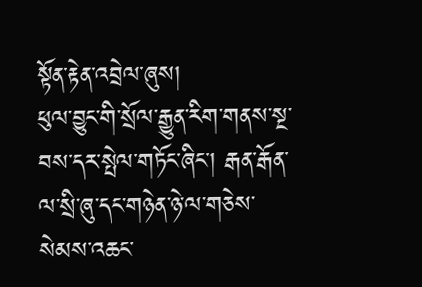སྟོན་རྟེན་འབྲེལ་ཞུས།
ཕུལ་བྱུང་གི་སྲོལ་རྒྱུན་རིག་གནས་སྔ་བས་དར་སྤེལ་གཏོང་ཞིང་། རྒན་རྒོན་ལ་སྲི་ཞུ་དང་གཉེན་ཉེ་ལ་གཅེས་སེམས་འཆང་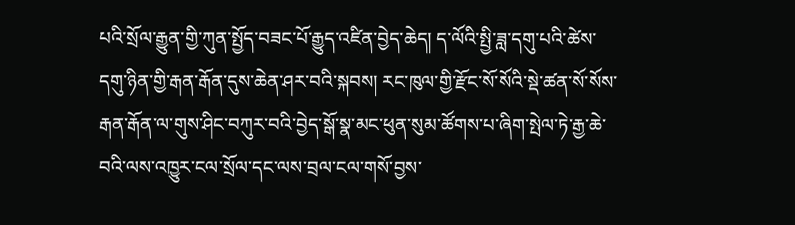པའི་སྲོལ་རྒྱུན་གྱི་ཀུན་སྤྱོད་བཟང་པོ་རྒྱུད་འཛིན་བྱེད་ཆེད། ད་ལོའི་སྤྱི་ཟླ་དགུ་པའི་ཚེས་དགུ་ཉིན་གྱི་རྒན་རྒོན་དུས་ཆེན་ཤར་བའི་སྐབས། རང་ཁུལ་གྱི་རྫོང་སོ་སོའི་སྡེ་ཚན་སོ་སོས་རྒན་རྒོན་ལ་གུས་ཤིང་བཀུར་བའི་བྱེད་སྒོ་སྣ་མང་ཕུན་སུམ་ཚོགས་པ་ཞིག་སྤེལ་ཏེ་རྒྱ་ཆེ་བའི་ལས་འཁྱུར་ངལ་སྲོལ་དང་ལས་བྲལ་ངལ་གསོ་བྱས་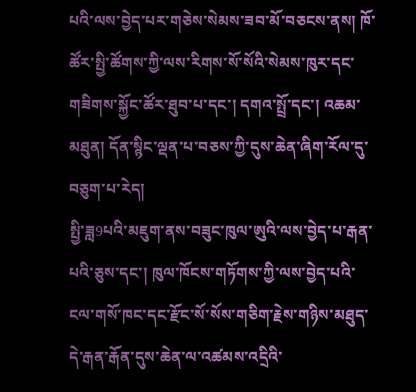པའི་ལས་བྱེད་པར་གཅེས་སེམས་ཟབ་མོ་བཅངས་ནས། ཁོ་ཚོར་སྤྱི་ཚོགས་ཀྱི་ལས་རིགས་སོ་སོའི་སེམས་ཁུར་དང་གཟིགས་སྐྱོང་ཚོར་ཐུབ་པ་དང་། དགའ་སྤྲོ་དང་། འཆམ་མཐུན། དོན་སྙིང་ལྡན་པ་བཅས་ཀྱི་དུས་ཆེན་ཞིག་རོལ་དུ་བཅུག་པ་རེད།
སྤྱི་ཟླ9པའི་མཇུག་ནས་བཟུང་ཁུལ་ཨུའི་ལས་བྱེད་པ་རྒན་པའི་ཅུས་དང་། ཁུལ་ཁོངས་གཏོགས་ཀྱི་ལས་བྱེད་པའི་ངལ་གསོ་ཁང་དང་རྫོང་སོ་སོས་གཅིག་རྗེས་གཉིས་མཐུད་དེ་རྒན་རྒོན་དུས་ཆེན་ལ་འཚམས་འདྲིའི་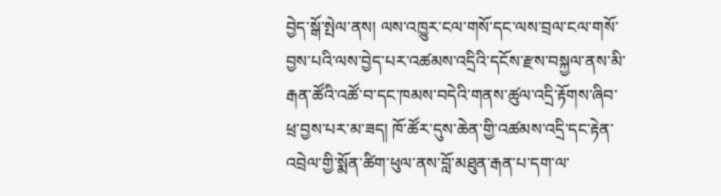བྱེད་སྒོ་སྤེལ་ནས། ལས་འཁྱུར་ངལ་གསོ་དང་ལས་བྲལ་ངལ་གསོ་བྱས་པའི་ལས་བྱེད་པར་འཚམས་འདྲིའི་དངོས་རྫས་བསྐྱལ་ནས་མི་རྒན་ཚོའི་འཚོ་བ་དང་ཁམས་བདེའི་གནས་ཚུལ་འདྲི་རྟོགས་ཞིབ་ཕྲ་བྱས་པར་མ་ཟད། ཁོ་ཚོར་དུས་ཆེན་གྱི་འཚམས་འདྲི་དང་རྟེན་འབྲེལ་གྱི་སྨོན་ཚིག་ཕུལ་ནས་བློ་མཐུན་རྒན་པ་དག་ལ་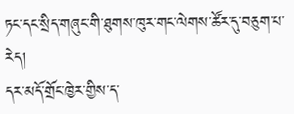ཏང་དང་སྲིད་གཞུང་གི་ཐུགས་ཁུར་གང་ལེགས་ཚོར་དུ་བཅུག་པ་རེད།
དར་མདོ་གྲོང་ཁྱེར་གྱིས་ད་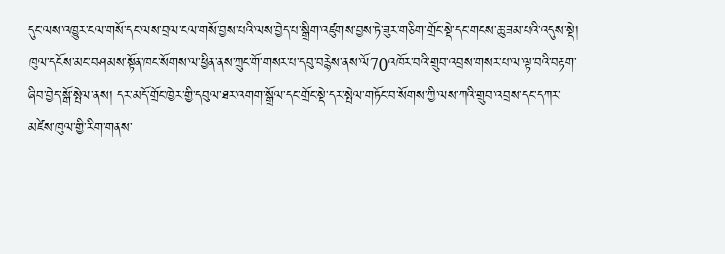དུང་ལས་འཁྱུར་ངལ་གསོ་དང་ལས་བྲལ་ངལ་གསོ་བྱས་པའི་ལས་བྱེད་པ་སྒྲིག་འཛུགས་བྱས་ཏེ་ཟུར་གཅིག་གྲོང་སྡེ་དང་གངས་ཆུ་ཟམ་པའི་འདུས་སྡེ། ཁུལ་དངོས་མང་བཤམས་སྟོན་ཁང་སོགས་ལ་ཕྱིན་ནས་ཀྲུང་གོ་གསར་པ་དབུ་བརྙེས་ནས་ལོ70འཁོར་བའི་གྲུབ་འབྲས་གསར་པ་ལ་ལྟ་བའི་བརྟག་ཞིབ་བྱེད་སྒོ་སྤེལ་ནས། དར་མདོ་གྲོང་ཁྱེར་གྱི་དབུལ་ཐར་འགག་སྒྲོལ་དང་གྲོང་སྡེ་དར་སྤེལ་གཏོང་བ་སོགས་ཀྱི་ལས་ཀའི་གྲུབ་འབྲས་དང་དཀར་མཛེས་ཁུལ་གྱི་རིག་གནས་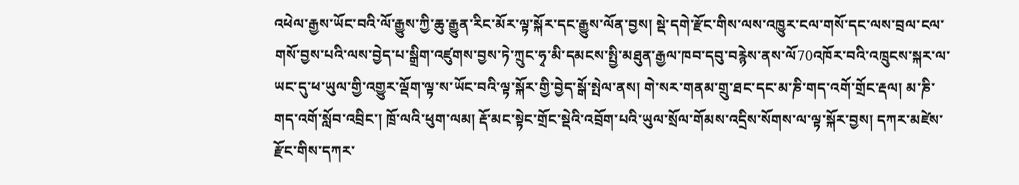འཕེལ་རྒྱས་ཡོང་བའི་ལོ་རྒྱུས་ཀྱི་ཆུ་རྒྱུན་རིང་མོར་ལྟ་སྐོར་དང་རྒྱུས་ལོན་བྱས། སྡེ་དགེ་རྫོང་གིས་ལས་འཁྱུར་ངལ་གསོ་དང་ལས་བྲལ་ངལ་གསོ་བྱས་པའི་ལས་བྱེད་པ་སྒྲིག་འཛུགས་བྱས་ཏེ་ཀྲུང་ཧྭ་མི་དམངས་སྤྱི་མཐུན་རྒྱལ་ཁབ་དབུ་བརྙེས་ནས་ལོ70འཁོར་བའི་འཁྲུངས་སྐར་ལ་ཡང་དུ་ཕ་ཡུལ་གྱི་འགྱུར་ལྡོག་ལྟ་ས་ཡོང་བའི་ལྟ་སྐོར་གྱི་བྱེད་སྒོ་སྤེལ་ནས། གེ་སར་གནམ་གྲུ་ཐང་དང་མ་ཎི་གད་འགོ་གྲོང་རྡལ། མ་ཎི་གད་འགོ་སློབ་འབྲིང་། ཁྲོ་ལའི་ཕུག་ལམ། རྡོ་མང་སྟེང་གྲོང་སྡེའི་འབྲོག་པའི་ཡུལ་སྲོལ་གོམས་འདྲིས་སོགས་ལ་ལྟ་སྐོར་བྱས། དཀར་མཛེས་རྫོང་གིས་དཀར་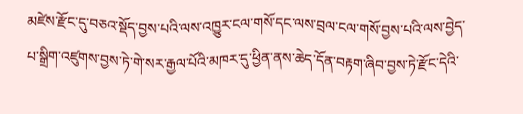མཛེས་རྫོང་དུ་བཅའ་སྡོད་བྱས་པའི་ལས་འཁྱུར་ངལ་གསོ་དང་ལས་བྲལ་ངལ་གསོ་བྱས་པའི་ལས་བྱེད་པ་སྒྲིག་འཛུགས་བྱས་ཏེ་གེ་སར་རྒྱལ་པོའི་མཁར་དུ་ཕྱིན་ནས་ཆེད་དོན་བརྟག་ཞིབ་བྱས་ཏེ་རྫོང་དེའི་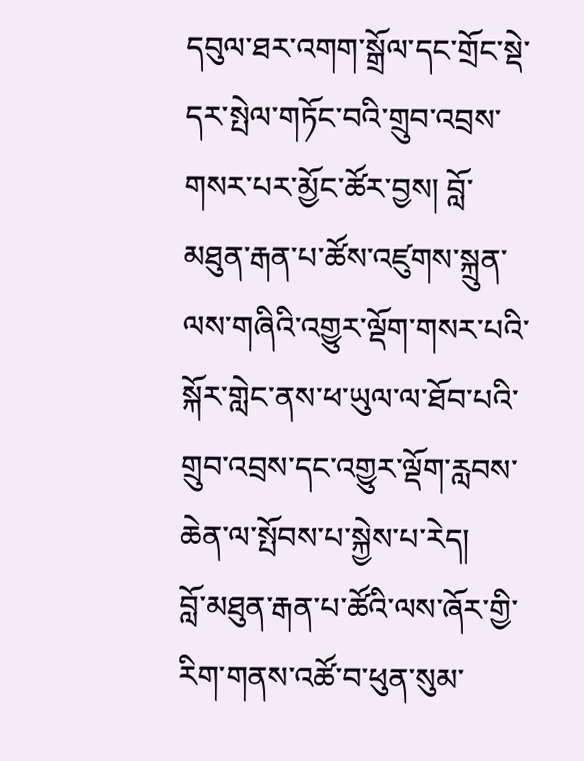དབུལ་ཐར་འགག་སྒྲོལ་དང་གྲོང་སྡེ་དར་སྤེལ་གཏོང་བའི་གྲུབ་འབྲས་གསར་པར་མྱོང་ཚོར་བྱས། བློ་མཐུན་རྒན་པ་ཚོས་འཛུགས་སྐྲུན་ལས་གཞིའི་འགྱུར་ལྡོག་གསར་པའི་སྐོར་གླེང་ནས་ཕ་ཡུལ་ལ་ཐོབ་པའི་གྲུབ་འབྲས་དང་འགྱུར་ལྡོག་རླབས་ཆེན་ལ་སྤོབས་པ་སྐྱེས་པ་རེད།
བློ་མཐུན་རྒན་པ་ཚོའི་ལས་ཞོར་གྱི་རིག་གནས་འཚོ་བ་ཕུན་སུམ་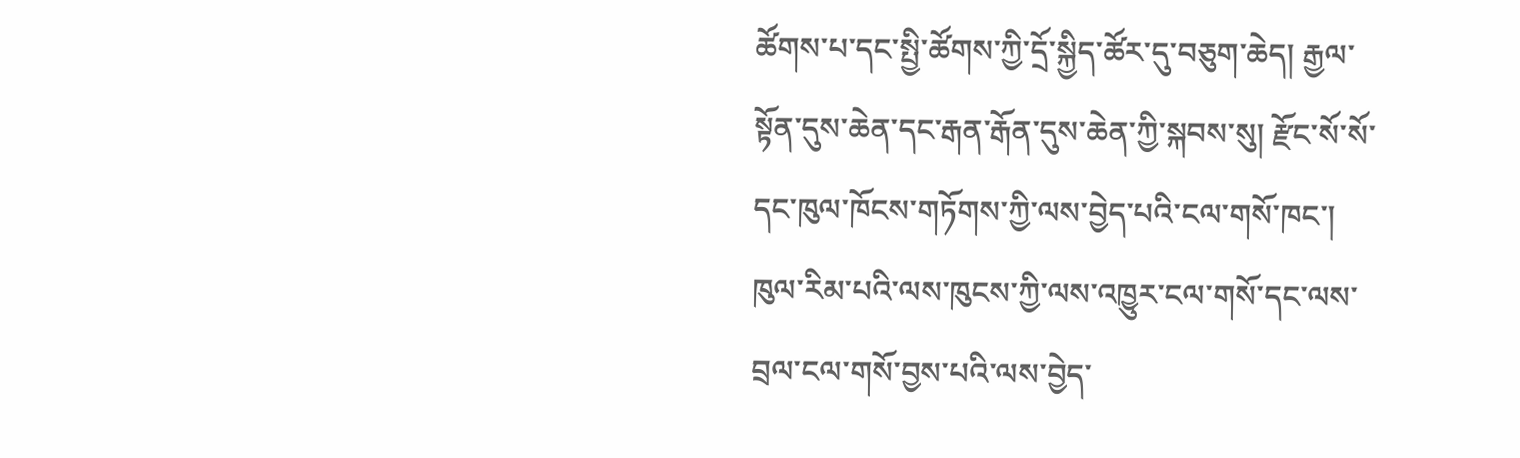ཚོགས་པ་དང་སྤྱི་ཚོགས་ཀྱི་དྲོ་སྐྱིད་ཚོར་དུ་བཅུག་ཆེད། རྒྱལ་སྟོན་དུས་ཆེན་དང་རྒན་རྒོན་དུས་ཆེན་ཀྱི་སྐབས་སུ། རྫོང་སོ་སོ་དང་ཁུལ་ཁོངས་གཏོགས་ཀྱི་ལས་བྱེད་པའི་ངལ་གསོ་ཁང་། ཁུལ་རིམ་པའི་ལས་ཁུངས་ཀྱི་ལས་འཁྱུར་ངལ་གསོ་དང་ལས་བྲལ་ངལ་གསོ་བྱས་པའི་ལས་བྱེད་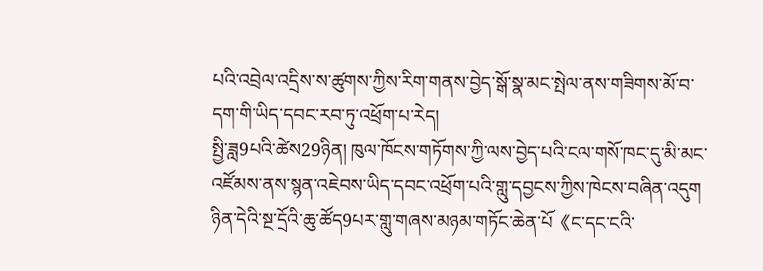པའི་འབྲེལ་འདྲིས་ས་ཚུགས་ཀྱིས་རིག་གནས་བྱེད་སྒོ་སྣ་མང་སྤེལ་ནས་གཟིགས་མོ་བ་དག་གི་ཡིད་དབང་རབ་ཏུ་འཕྲོག་པ་རེད།
སྤྱི་ཟླ9པའི་ཚེས29ཉིན། ཁུལ་ཁོངས་གཏོགས་ཀྱི་ལས་བྱེད་པའི་ངལ་གསོ་ཁང་དུ་མི་མང་འཛོམས་ནས་སྙན་འཇེབས་ཡིད་དབང་འཕྲོག་པའི་གླུ་དབྱངས་ཀྱིས་ཁེངས་བཞིན་འདུག ཉིན་དེའི་སྔ་དྲོའི་ཆུ་ཚོད9པར་གླུ་གཞས་མཉམ་གཏོང་ཆེན་པོ《ང་དང་ངའི་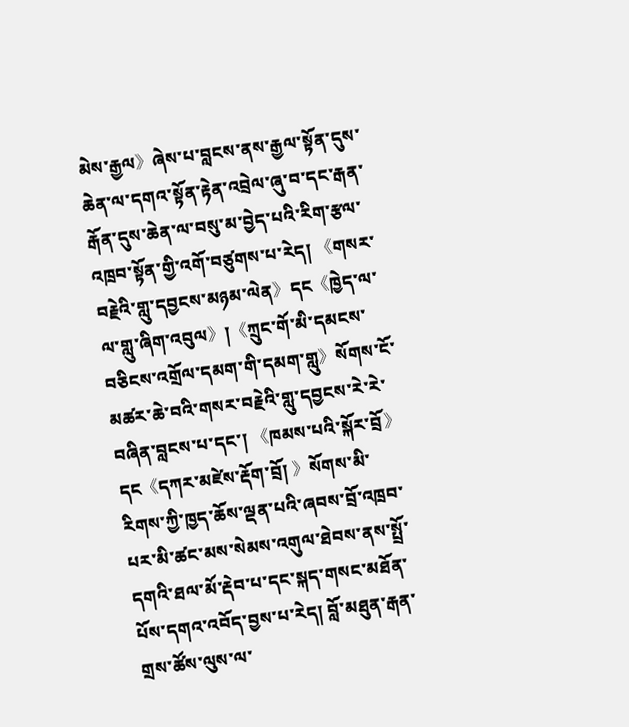མེས་རྒྱལ》ཞེས་པ་བླངས་ནས་རྒྱལ་སྟོན་དུས་ཆེན་ལ་དགའ་སྟོན་རྟེན་འབྲེལ་ཞུ་བ་དང་རྒན་རྒོན་དུས་ཆེན་ལ་བསུ་མ་བྱེད་པའི་རིག་རྩལ་འཁྲབ་སྟོན་གྱི་འགོ་བཙུགས་པ་རེད། 《གསར་བརྗེའི་གླུ་དབྱངས་མཉམ་ལེན》དང《ཁྱེད་ལ་ལ་གླུ་ཞིག་འབུལ》།《ཀྲུང་གོ་མི་དམངས་བཅིངས་འགྲོལ་དམག་གི་དམག་གླུ》སོགས་ངོ་མཚར་ཆེ་བའི་གསར་བརྗེའི་གླུ་དབྱངས་རེ་རེ་བཞིན་བླངས་པ་དང་། 《ཁམས་པའི་སྐོར་བྲོ》དང《དཀར་མཛེས་རྡོག་བྲོ། 》སོགས་མི་རིགས་ཀྱི་ཁྱད་ཆོས་ལྡན་པའི་ཞབས་བྲོ་འཁྲབ་པར་མི་ཚང་མས་སེམས་འགུལ་ཐེབས་ནས་སྤྲོ་དགའི་ཐལ་མོ་རྡེབ་པ་དང་སྐད་གསང་མཐོན་པོས་དགའ་འབོད་བྱས་པ་རེད། བློ་མཐུན་རྒན་གྲས་ཚོས་ལུས་ལ་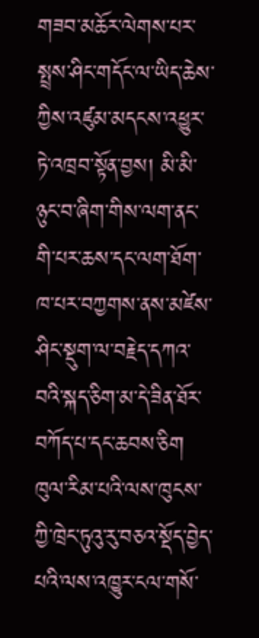གཟབ་མཆོར་ལེགས་པར་སྤྲས་ཤིང་གདོང་ལ་ཡིད་ཆེས་ཀྱིས་འཛུམ་མདངས་འཕྱུར་ཏེ་འཁྲབ་སྟོན་བྱས། མི་མི་ཉུང་བ་ཞིག་གིས་ལག་ནང་གི་པར་ཆས་དང་ལག་ཐོག་ཁ་པར་བཀྱགས་ནས་མཛེས་ཤིང་སྡུག་ལ་བརྗེད་དཀའ་བའི་སྐད་ཅིག་མ་དེ་ཟིན་ཐོར་བཀོད་པ་དང་ཆབས་ཅིག ཁུལ་རིམ་པའི་ལས་ཁུངས་ཀྱི་ཁྲེང་ཏུའུ་རུ་བཅའ་སྡོད་བྱེད་པའི་ལས་འཁྱུར་ངལ་གསོ་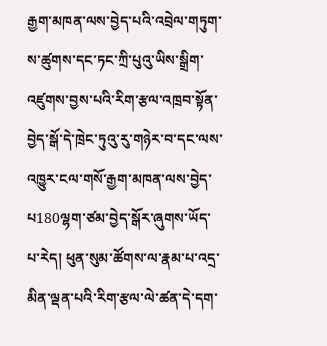རྒྱག་མཁན་ལས་བྱེད་པའི་འབྲེལ་གཏུག་ས་ཚུགས་དང་ཏང་ཀྲི་པུའུ་ཡིས་སྒྲིག་འཛུགས་བྱས་པའི་རིག་རྩལ་འཁྲབ་སྟོན་བྱེད་སྒོ་དེ་ཁྲེང་ཏུའུ་རུ་གཉེར་བ་དང་ལས་འཁྱུར་ངལ་གསོ་རྒྱག་མཁན་ལས་བྱེད་པ180ལྷག་ཙམ་བྱེད་སྒོར་ཞུགས་ཡོད་པ་རེད། ཕུན་སུམ་ཚོགས་ལ་རྣམ་པ་འདྲ་མིན་ལྡན་པའི་རིག་རྩལ་ལེ་ཚན་དེ་དག་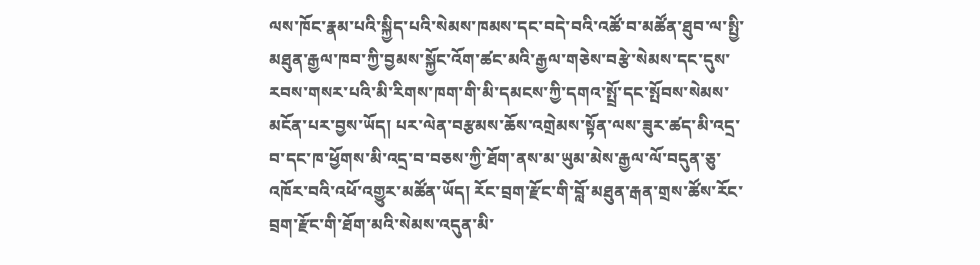ལས་ཁོང་རྣམ་པའི་སྐྱིད་པའི་སེམས་ཁམས་དང་བདེ་བའི་འཚོ་བ་མཚོན་ཐུབ་ལ་སྤྱི་མཐུན་རྒྱལ་ཁབ་ཀྱི་བྱམས་སྐྱོང་འོག་ཚང་མའི་རྒྱལ་གཅེས་བརྩེ་སེམས་དང་དུས་རབས་གསར་པའི་མི་རིགས་ཁག་གི་མི་དམངས་ཀྱི་དགའ་སྤྲོ་དང་སྤོབས་སེམས་མངོན་པར་བྱས་ཡོད། པར་ལེན་བརྩམས་ཆོས་འགྲེམས་སྟོན་ལས་ཟུར་ཚད་མི་འདྲ་བ་དང་ཁ་ཕྱོགས་མི་འདྲ་བ་བཅས་ཀྱི་ཐོག་ནས་མ་ཡུམ་མེས་རྒྱལ་ལོ་བདུན་ཅུ་འཁོར་བའི་འཕོ་འགྱུར་མཚོན་ཡོད། རོང་བྲག་རྫོང་གི་བློ་མཐུན་རྒན་གྲས་ཚོས་རོང་བྲག་རྫོང་གི་ཐོག་མའི་སེམས་འདུན་མི་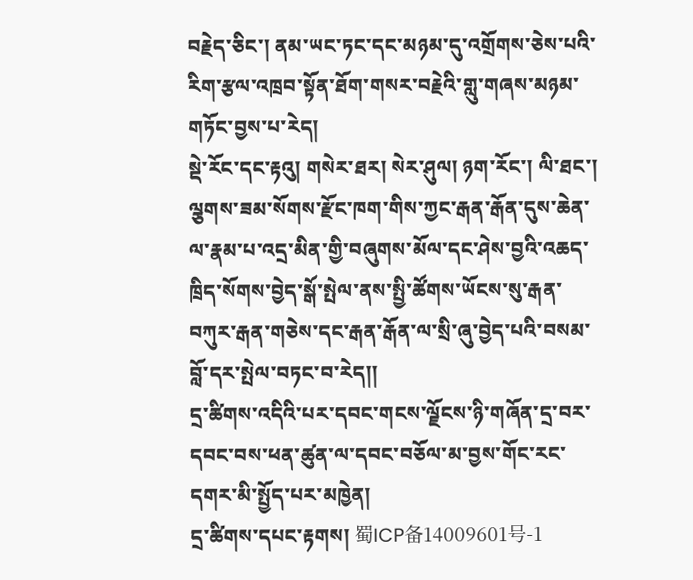བརྗེད་ཅིང་། ནམ་ཡང་ཏང་དང་མཉམ་དུ་འགྲོགས་ཅེས་པའི་རིག་རྩལ་འཁྲབ་སྟོན་ཐོག་གསར་བརྗེའི་གླུ་གཞས་མཉམ་གཏོང་བྱས་པ་རེད།
སྡེ་རོང་དང་རྟའུ། གསེར་ཐར། སེར་ཤུལ། ཉག་རོང་། ལི་ཐང་། ལྕགས་ཟམ་སོགས་རྫོང་ཁག་གིས་ཀྱང་རྒན་རྒོན་དུས་ཆེན་ལ་རྣམ་པ་འདྲ་མིན་གྱི་བཞུགས་མོལ་དང་ཤེས་བྱའི་འཆད་ཁྲིད་སོགས་བྱེད་སྒོ་སྤེལ་ནས་སྤྱི་ཚོགས་ཡོངས་སུ་རྒན་བཀུར་རྒན་གཅེས་དང་རྒན་རྒོན་ལ་སྲི་ཞུ་བྱེད་པའི་བསམ་བློ་དར་སྤེལ་བཏང་བ་རེད།།
དྲ་ཚིགས་འདིའི་པར་དབང་གངས་ལྗོངས་ཉི་གཞོན་དྲ་བར་དབང་བས་ཕན་ཚུན་ལ་དབང་བཅོལ་མ་བྱས་གོང་རང་དགར་མི་སྤྱོད་པར་མཁྱེན།
དྲ་ཚིགས་དཔང་རྟགས། 蜀ICP备14009601号-1